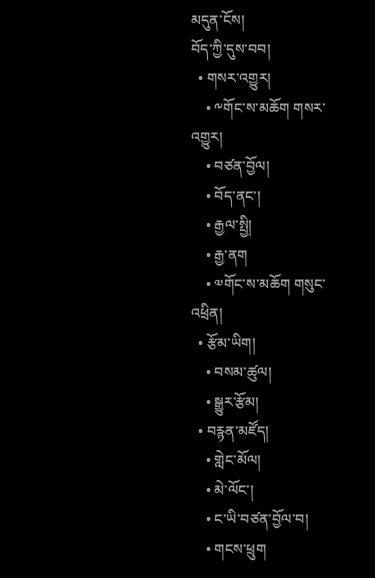མདུན་ངོས།
བོད་ཀྱི་དུས་བབ།
  • གསར་འགྱུར།
    • ༸གོང་ས་མཆོག གསར་འགྱུར།
    • བཙན་བྱོལ།
    • བོད་ནང་།
    • རྒྱལ་སྤྱི།
    • རྒྱ་ནག
    • ༧གོང་ས་མཆོག གསུང་འཕྲིན།
  • རྩོམ་ཡིག།
    • བསམ་ཚུལ།
    • སྒྱུར་རྩོམ།
  • བརྙན་མཛོད།
    • གླེང་མོལ།
    • མེ་ལོང་།
    • ང་ཡི་བཙན་བྱོལ་བ།
    • གངས་ཕྲུག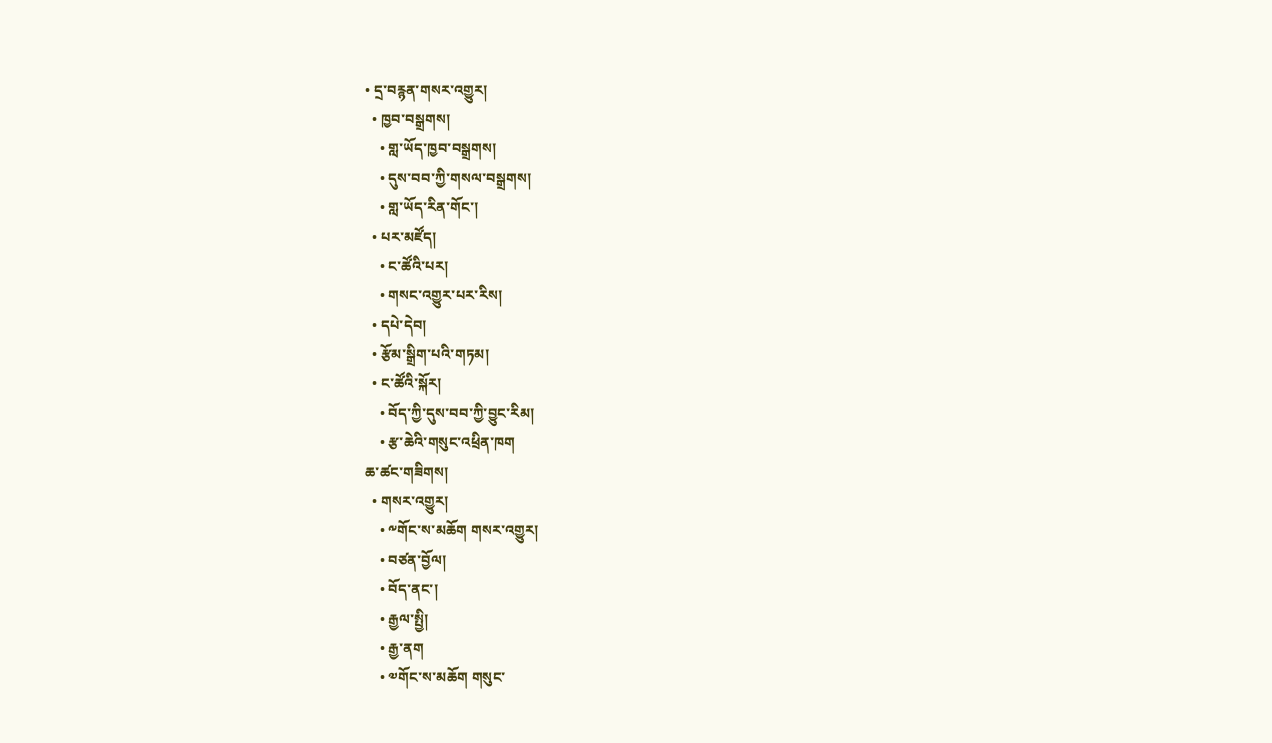• དྲ་བརྙན་གསར་འགྱུར།
  • ཁྱབ་བསྒྲགས།
    • གླ་ཡོད་ཁྱབ་བསྒྲགས།
    • དུས་བབ་ཀྱི་གསལ་བསྒྲགས།
    • གླ་ཡོད་རིན་གོང་།
  • པར་མཛོད།
    • ང་ཚོའི་པར།
    • གསང་འགྱུར་པར་རིས།
  • དཔེ་དེབ།
  • རྩོམ་སྒྲིག་པའི་གཏམ།
  • ང་ཚོའི་སྐོར།
    • བོད་ཀྱི་དུས་བབ་ཀྱི་བྱུང་རིམ།
    • རྩ་ཆེའི་གསུང་འཕྲིན་ཁག
ཆ་ཚང་གཟིགས།
  • གསར་འགྱུར།
    • ༸གོང་ས་མཆོག གསར་འགྱུར།
    • བཙན་བྱོལ།
    • བོད་ནང་།
    • རྒྱལ་སྤྱི།
    • རྒྱ་ནག
    • ༧གོང་ས་མཆོག གསུང་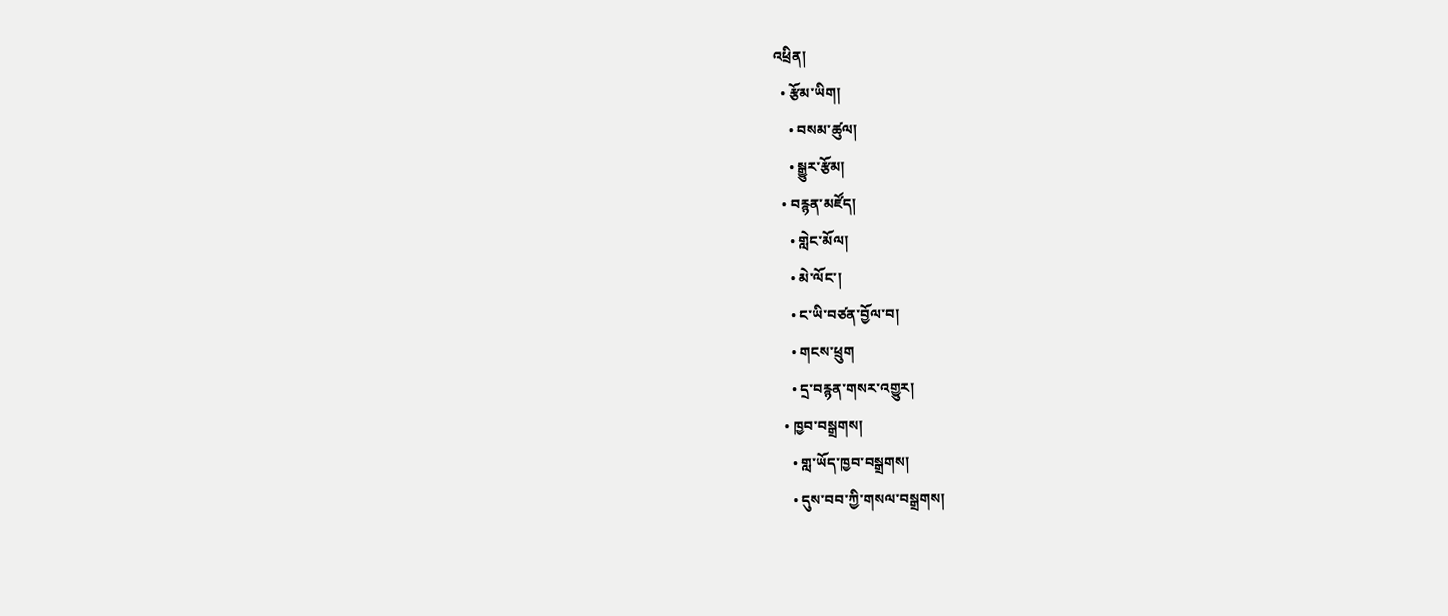འཕྲིན།
  • རྩོམ་ཡིག།
    • བསམ་ཚུལ།
    • སྒྱུར་རྩོམ།
  • བརྙན་མཛོད།
    • གླེང་མོལ།
    • མེ་ལོང་།
    • ང་ཡི་བཙན་བྱོལ་བ།
    • གངས་ཕྲུག
    • དྲ་བརྙན་གསར་འགྱུར།
  • ཁྱབ་བསྒྲགས།
    • གླ་ཡོད་ཁྱབ་བསྒྲགས།
    • དུས་བབ་ཀྱི་གསལ་བསྒྲགས།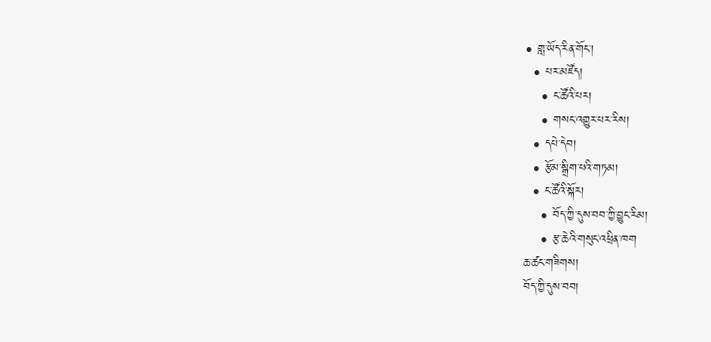• གླ་ཡོད་རིན་གོང་།
  • པར་མཛོད།
    • ང་ཚོའི་པར།
    • གསང་འགྱུར་པར་རིས།
  • དཔེ་དེབ།
  • རྩོམ་སྒྲིག་པའི་གཏམ།
  • ང་ཚོའི་སྐོར།
    • བོད་ཀྱི་དུས་བབ་ཀྱི་བྱུང་རིམ།
    • རྩ་ཆེའི་གསུང་འཕྲིན་ཁག
ཆ་ཚང་གཟིགས།
བོད་ཀྱི་དུས་བབ།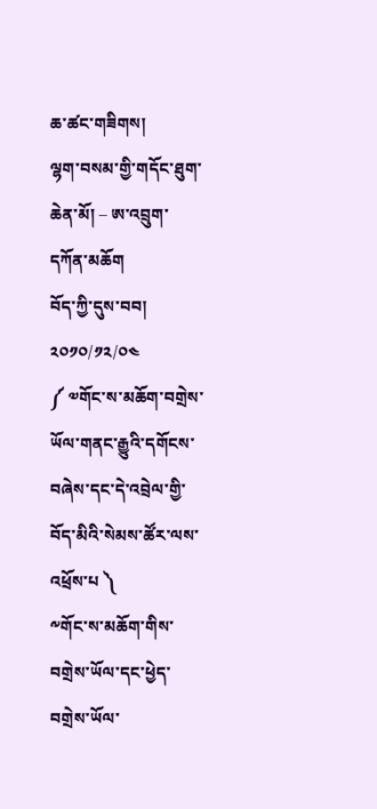ཆ་ཚང་གཟིགས།
ལྷག་བསམ་གྱི་གདོང་ཐུག་ཆེན་མོ། – ཨ་འབྲུག་དཀོན་མཆོག
བོད་ཀྱི་དུས་བབ།
༢༠༡༠/༡༢/༠༤
༼ ༧གོང་ས་མཆོག་བགྲེས་ཡོལ་གནང་རྒྱུའི་དགོངས་བཞེས་དང་དེ་འབྲེལ་གྱི་བོད་མིའི་སེམས་ཚོར་ལས་འཕྲོས་པ ༽
༸གོང་ས་མཆོག་གིས་བགྲེས་ཡོལ་དང་ཕྱེད་བགྲེས་ཡོལ་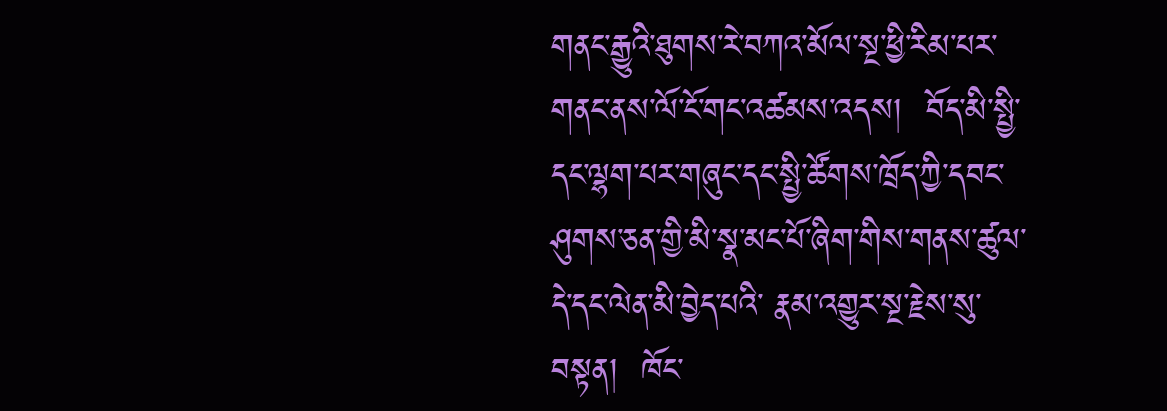གནང་རྒྱུའི་ཐུགས་རེ་བཀའ་མོལ་སྔ་ཕྱི་རིམ་པར་གནང་ནས་ལོ་ངོ་གང་འཚམས་འདས།  བོད་མི་སྤྱི་དང་ལྷག་པར་གཞུང་དང་སྤྱི་ཚོགས་ཁྲོད་ཀྱི་དབང་ཤུགས་ཅན་གྱི་མི་སྣ་མང་པོ་ཞིག་གིས་གནས་ཚུལ་དེ་དང་ལེན་མི་བྱེད་པའི་ རྣམ་འགྱུར་སྔ་རྗེས་སུ་བསྟན།  ཁོང་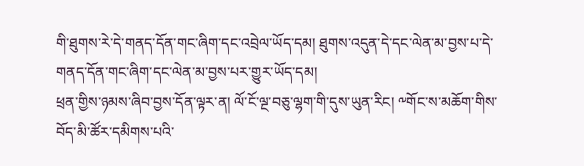གི་ཐུགས་རེ་དེ་གནད་དོན་གང་ཞིག་དང་འབྲེལ་ཡོད་དམ། ཐུགས་འདུན་དེ་དང་ལེན་མ་བྱས་པ་དེ་གནད་དོན་གང་ཞིག་དང་ལེན་མ་བྱས་པར་གྱུར་ཡོད་དམ།
ཕྲན་གྱིས་ཉམས་ཞིབ་བྱས་དོན་ལྟར་ན། ལོ་ངོ་ལྔ་བཅུ་ལྷག་གི་དུས་ཡུན་རིང། ༸གོང་ས་མཆོག་གིས་བོད་མི་ཚོར་དམིགས་པའི་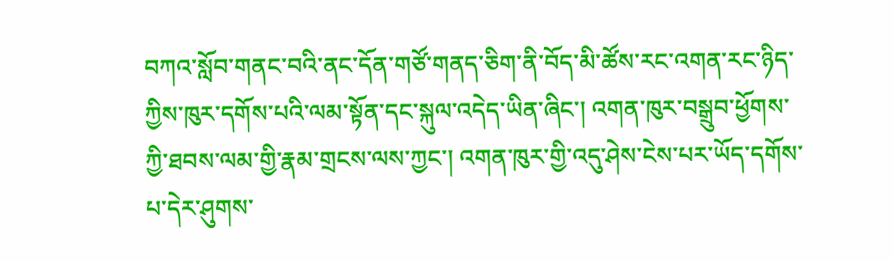བཀའ་སློབ་གནང་བའི་ནང་དོན་གཙོ་གནད་ཅིག་ནི་བོད་མི་ཚོས་རང་འགན་རང་ཉིད་ཀྱིས་ཁུར་དགོས་པའི་ལམ་སྟོན་དང་སྐུལ་འདེད་ཡིན་ཞིང་། འགན་ཁུར་བསྒྲུབ་ཕྱོགས་ཀྱི་ཐབས་ལམ་གྱི་རྣམ་གྲངས་ལས་ཀྱང་། འགན་ཁུར་གྱི་འདུ་ཤེས་ངེས་པར་ཡོད་དགོས་པ་དེར་ཤུགས་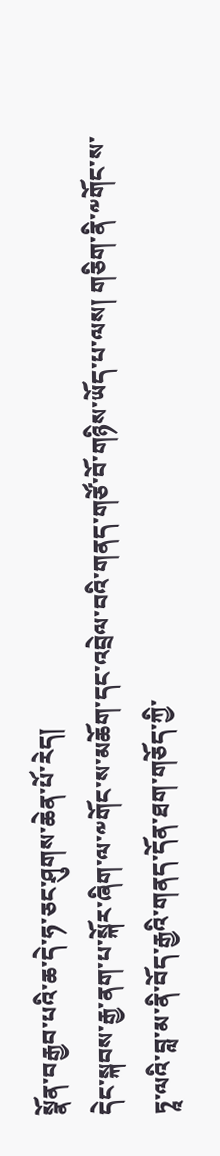སྣོན་བརྒྱབ་པའི་ཆ་དེ་ཧ་ཅང་ཤུགས་ཆེན་པོ་རེད།
དེང་སྐབས་རྒྱ་ནག་པ་སྐོར་ཞིག་ལ་༸གོང་ས་མཆོག་དང་འབྲེལ་བའི་གནད་གཙོ་བོ་གཉིས་ཡོད་པ་ལས། གཅིག་ནི་༸གོང་ས་ཏཱ་ལའི་བླ་མ་ནི་བོད་རྒྱའི་གནད་དོན་ཐག་གཅོད་ཀྱི་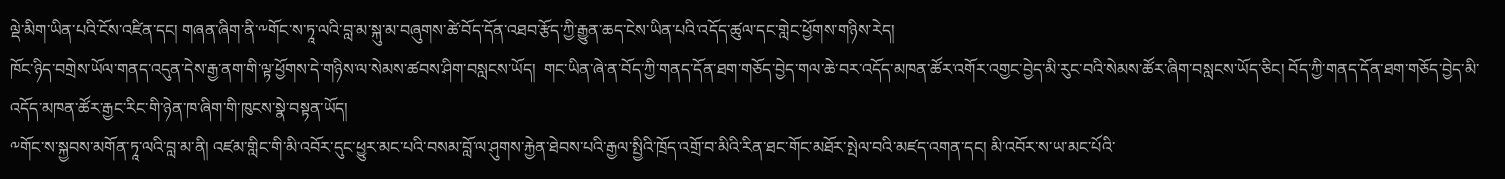ལྡེ་མིག་ཡིན་པའི་ངོས་འཛིན་དང། གཞན་ཞིག་ནི་༸གོང་ས་ཏཱ་ལའི་བླ་མ་སྐུ་མ་བཞུགས་ཚེ་བོད་དོན་འཐབ་རྩོད་ཀྱི་རྒྱུན་ཆད་ངེས་ཡིན་པའི་འདོད་ཚུལ་དང་གླེང་ཕྱོགས་གཉིས་རེད།
ཁོང་ཉིད་བགྲེས་ཡོལ་གནད་འདུན་དེས་རྒྱ་ནག་གི་ལྟ་ཕྱོགས་དེ་གཉིས་ལ་སེམས་ཚབས་ཤིག་བསླངས་ཡོད།  གང་ཡིན་ཞེ་ན་བོད་ཀྱི་གནད་དོན་ཐག་གཅོད་བྱེད་གལ་ཆེ་བར་འདོད་མཁན་ཚོར་འགོར་འགྱང་བྱེད་མི་རུང་བའི་སེམས་ཚོར་ཞིག་བསླངས་ཡོད་ཅིང། བོད་ཀྱི་གནད་དོན་ཐག་གཅོད་བྱེད་མི་འདོད་མཁན་ཚོར་རྒྱང་རིང་གི་ཉེན་ཁ་ཞིག་གི་ཁུངས་སྣེ་བསྟན་ཡོད།
༸གོང་ས་སྐྱབས་མགོན་ཏཱ་ལའི་བླ་མ་ནི། འཛམ་གླིང་གི་མི་འབོར་དུང་ཕྱུར་མང་པའི་བསམ་བློ་ལ་ཤུགས་རྐྱེན་ཐེབས་པའི་རྒྱལ་སྤྱིའི་ཁྲོད་འགྲོ་བ་མིའི་རིན་ཐང་གོང་མཐོར་སྤེལ་བའི་མཛད་འགན་དང། མི་འབོར་ས་ཡ་མང་པོའི་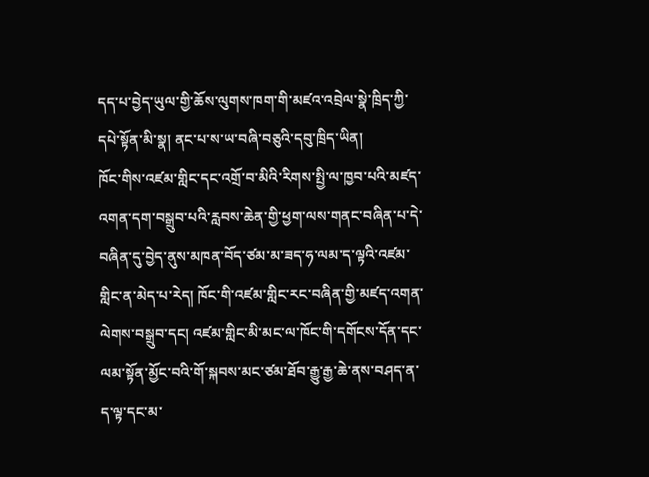དད་པ་བྱེད་ཡུལ་གྱི་ཆོས་ལུགས་ཁག་གི་མཛའ་འབྲེལ་སྣེ་ཁྲིད་ཀྱི་དཔེ་སྟོན་མི་སྣ། ནང་པ་ས་ཡ་བཞི་བཅུའི་དབུ་ཁྲིད་ཡིན།
ཁོང་གིས་འཛམ་གླིང་དང་འགྲོ་བ་མིའི་རིགས་སྤྱི་ལ་ཁྱབ་པའི་མཛད་འགན་དག་བསྒྲུབ་པའི་རླབས་ཆེན་གྱི་ཕྱག་ལས་གནང་བཞིན་པ་དེ་བཞིན་དུ་བྱེད་ནུས་མཁན་བོད་ཙམ་མ་ཟད་ཧ་ལམ་ད་ལྟའི་འཛམ་གླིང་ན་མེད་པ་རེད། ཁོང་གི་འཛམ་གླིང་རང་བཞིན་གྱི་མཛད་འགན་ལེགས་བསྒྲུབ་དང། འཛམ་གླིང་མི་མང་ལ་ཁོང་གི་དགོངས་དོན་དང་ལམ་སྟོན་མྱོང་བའི་གོ་སྐབས་མང་ཙམ་ཐོབ་རྒྱུ་རྒྱ་ཆེ་ནས་བཤད་ན་ད་ལྟ་དང་མ་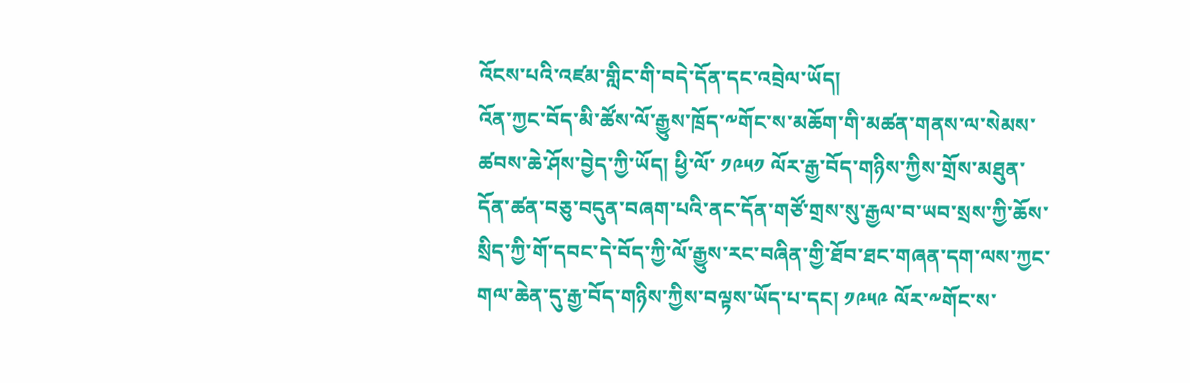འོངས་པའི་འཛམ་གླིང་གི་བདེ་དོན་དང་འབྲེལ་ཡོད།
འོན་ཀྱང་བོད་མི་ཚོས་ལོ་རྒྱུས་ཁྲོད་༸གོང་ས་མཆོག་གི་མཚན་གནས་ལ་སེམས་ཚབས་ཆེ་ཤོས་བྱེད་ཀྱི་ཡོད། ཕྱི་ལོ་ ༡༩༥༡ ལོར་རྒྱ་བོད་གཉིས་ཀྱིས་གྲོས་མཐུན་དོན་ཚན་བཅུ་བདུན་བཞག་པའི་ནང་དོན་གཙོ་གྲས་སུ་རྒྱལ་བ་ཡབ་སྲས་ཀྱི་ཆོས་སྲིད་ཀྱི་གོ་དབང་དེ་བོད་ཀྱི་ལོ་རྒྱུས་རང་བཞིན་གྱི་ཐོབ་ཐང་གཞན་དག་ལས་ཀྱང་གལ་ཆེན་དུ་རྒྱ་བོད་གཉིས་ཀྱིས་བལྟས་ཡོད་པ་དང། ༡༩༥༩ ལོར་༸གོང་ས་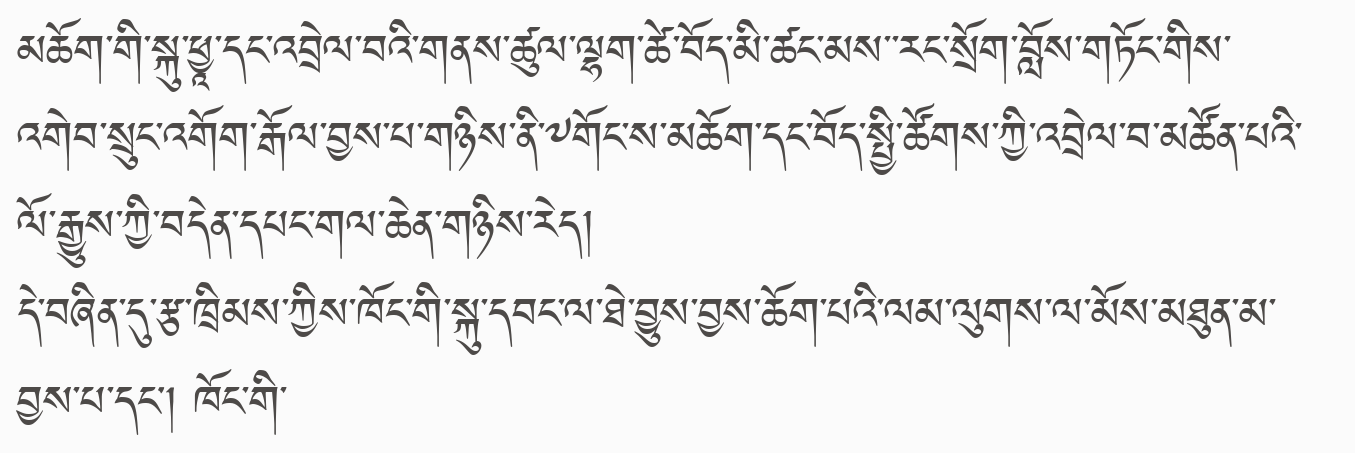མཆོག་གི་སྐུ་ཕྱཱ་དང་འབྲེལ་བའི་གནས་ཚུལ་ལྷག་ཚེ་བོད་མི་ཚང་མས་་རང་སྲོག་བློས་གཏོང་གིས་འགེབ་སྲུང་འགོག་རྒོལ་བྱས་པ་གཉིས་ནི་༸གོང་ས་མཆོག་དང་བོད་སྤྱི་ཚོགས་ཀྱི་འབྲེལ་བ་མཚོན་པའི་ལོ་རྒྱུས་ཀྱི་བདེན་དཔང་གལ་ཆེན་གཉིས་རེད།
དེ་བཞིན་དུ་རྩ་ཁྲིམས་ཀྱིས་ཁོང་གི་སྐུ་དབང་ལ་ཐེ་བྱུས་བྱས་ཆོག་པའི་ལམ་ལུགས་ལ་མོས་མཐུན་མ་བྱས་པ་དང། ཁོང་གི་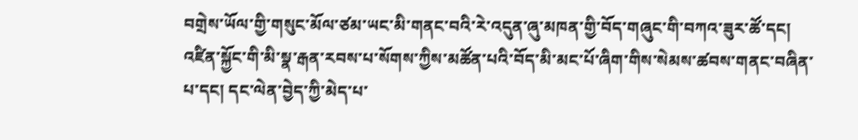བགྲེས་ཡོལ་གྱི་གསུང་མོལ་ཙམ་ཡང་མི་གནང་བའི་རེ་འདུན་ཞུ་མཁན་གྱི་བོད་གཞུང་གི་བཀའ་ཟུར་ཚོ་དང། འཛིན་སྐྱོང་གི་མི་སྣ་རྒན་རབས་པ་སོགས་ཀྱིས་མཚོན་པའི་བོད་མི་མང་པོ་ཞིག་གིས་སེམས་ཚབས་གནང་བཞིན་པ་དང། དང་ལེན་བྱེད་ཀྱི་མེད་པ་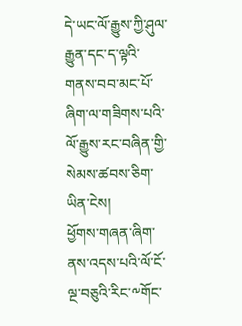དེ་ཡང་ལོ་རྒྱུས་ཀྱི་ཤུལ་རྒྱུན་དང་ད་ལྟའི་གནས་བབ་མང་པོ་ཞིག་ལ་གཟིགས་པའི་ལོ་རྒྱུས་རང་བཞིན་གྱི་སེམས་ཚབས་ཅིག་ཡིན་ངེས།
ཕྱོགས་གཞན་ཞིག་ནས་འདས་པའི་ལོ་ངོ་ལྔ་བཅུའི་རིང་༸གོང་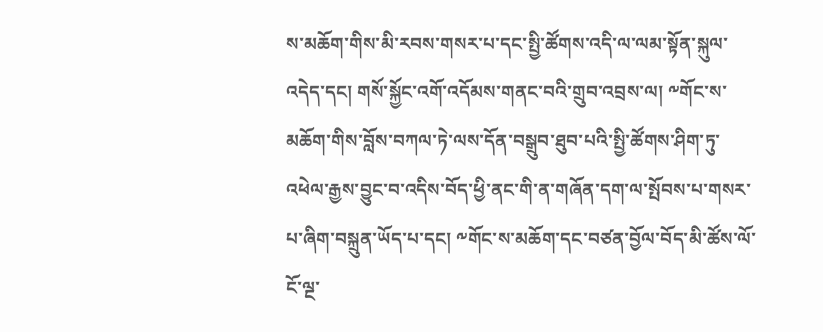ས་མཆོག་གིས་མི་རབས་གསར་པ་དང་སྤྱི་ཚོགས་འདི་ལ་ལམ་སྟོན་སྐུལ་འདེད་དང། གསོ་སྐྱོང་འགོ་འདོམས་གནང་བའི་གྲུབ་འབྲས་ལ། ༸གོང་ས་མཆོག་གིས་བློས་བཀལ་ཏེ་ལས་དོན་བསྒྲུབ་ཐུབ་པའི་སྤྱི་ཚོགས་ཤིག་ཏུ་འཕེལ་རྒྱས་བྱུང་བ་འདིས་བོད་ཕྱི་ནང་གི་ན་གཞོན་དག་ལ་སྤོབས་པ་གསར་པ་ཞིག་བསྐྲུན་ཡོད་པ་དང། ༸གོང་ས་མཆོག་དང་བཙན་བྱོལ་བོད་མི་ཚོས་ལོ་ངོ་ལྔ་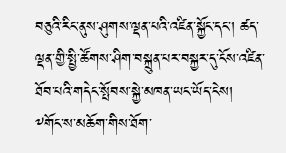བཅུའི་རིང་ནུས་ཤུགས་ལྡན་པའི་འཛིན་སྐྱོང་དང་། ཚད་ལྡན་གྱི་སྤྱི་ཚོགས་ཤིག་བསྐྲུན་པར་བསྐྱར་དུ་ངོས་འཛིན་ཐོབ་པའི་གདེང་སྤོབས་སྐྱེ་མཁན་ཡང་ཡོད་ངེས།
༸གོང་ས་མཆོག་གིས་ཐོག་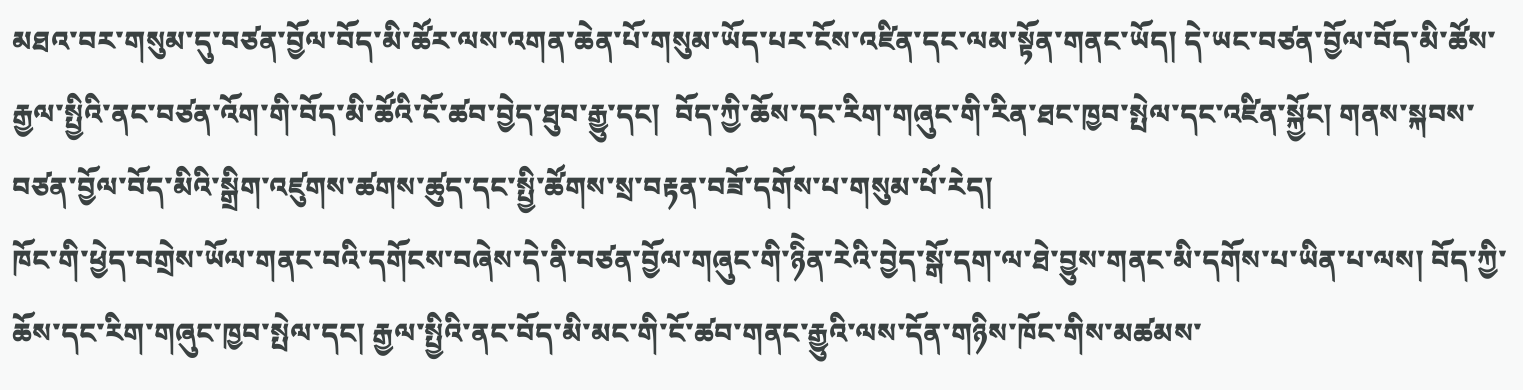མཐའ་བར་གསུམ་དུ་བཙན་བྱོལ་བོད་མི་ཚོར་ལས་འགན་ཆེན་པོ་གསུམ་ཡོད་པར་ངོས་འཛིན་དང་ལམ་སྟོན་གནང་ཡོད། དེ་ཡང་བཙན་བྱོལ་བོད་མི་ཚོས་རྒྱལ་སྤྱིའི་ནང་བཙན་འོག་གི་བོད་མི་ཚོའི་ངོ་ཚབ་བྱེད་ཐུབ་རྒྱུ་དང།  བོད་ཀྱི་ཆོས་དང་རིག་གཞུང་གི་རིན་ཐང་ཁྱབ་སྤེལ་དང་འཛིན་སྐྱོང། གནས་སྐབས་བཙན་བྱོལ་བོད་མིའི་སྒྲིག་འཛུགས་ཚགས་ཚུད་དང་སྤྱི་ཚོགས་སྲ་བརྟན་བཟོ་དགོས་པ་གསུམ་པོ་རེད།
ཁོང་གི་ཕྱེད་བགྲེས་ཡོལ་གནང་བའི་དགོངས་བཞེས་དེ་ནི་བཙན་བྱོལ་གཞུང་གི་ཉིེན་རེའི་བྱེད་སྒོ་དག་ལ་ཐེ་བྱུས་གནང་མི་དགོས་པ་ཡིན་པ་ལས། བོད་ཀྱི་ཆོས་དང་རིག་གཞུང་ཁྱབ་སྤེལ་དང། རྒྱལ་སྤྱིའི་ནང་བོད་མི་མང་གི་ངོ་ཚབ་གནང་རྒྱུའི་ལས་དོན་གཉིས་ཁོང་གིས་མཚམས་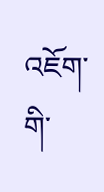འཇོག་གི་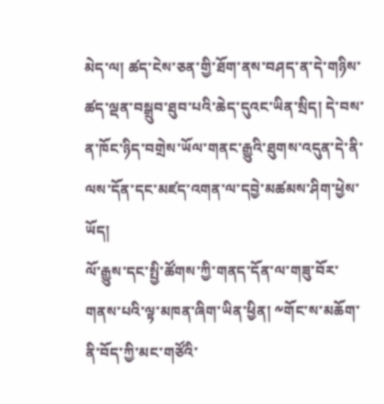མེད་ལ། ཚད་ངེས་ཅན་གྱི་ཐོག་ནས་བཤད་ན་དེ་གཉིས་ཚད་ལྡན་བསྒྲུབ་ཐུབ་པའི་ཆེད་དུའང་ཡིན་སྲིད། དེ་བས་ན་ཁོང་ཉིད་བགྲེས་ཡོལ་གནང་རྒྱུའི་ཐུགས་འདུན་དེ་ནི་ལས་དོན་དང་མཛད་འགན་ལ་དབྱེ་མཚམས་ཤིག་ཕྱེས་ཡོད།
ལོ་རྒྱུས་དང་སྤྱི་ཚོགས་ཀྱི་གནད་དོན་ལ་གཟུ་བོར་གནས་པའི་ལྟ་མཁན་ཞིག་ཡིན་ཕྱིན། ༸གོང་ས་མཆོག་ནི་བོད་ཀྱི་མང་གཙོའི་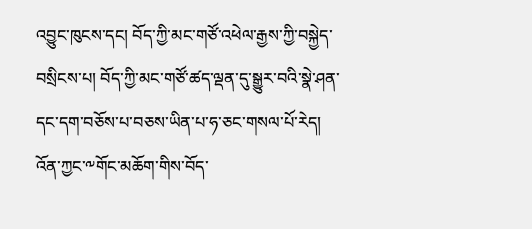འབྱུང་ཁུངས་དང། བོད་ཀྱི་མང་གཙོ་འཕེལ་རྒྱས་ཀྱི་བསྐྱེད་བསྲིངས་པ། བོད་ཀྱི་མང་གཙོ་ཚད་ལྡན་དུ་སྒྱུར་བའི་སྣེ་ཤན་དང་དག་བཅོས་པ་བཅས་ཡིན་པ་ཧ་ཅང་གསལ་པོ་རེད།
འོན་ཀྱང་༸གོང་མཆོག་གིས་བོད་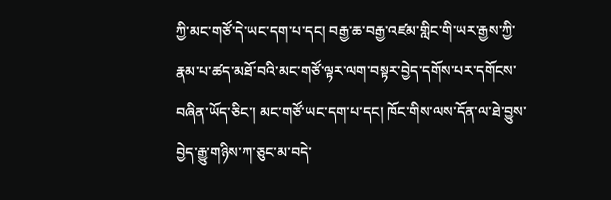ཀྱི་མང་གཙོ་དེ་ཡང་དག་པ་དང། བརྒྱ་ཆ་བརྒྱ་འཛམ་གླིང་གི་ཡར་རྒྱས་ཀྱི་རྣམ་པ་ཚད་མཐོ་བའི་མང་གཙོ་ལྟར་ལག་བསྟར་བྱེད་དགོས་པར་དགོངས་བཞིན་ཡོད་ཅིང་། མང་གཙོ་ཡང་དག་པ་དང། ཁོང་གིས་ལས་དོན་ལ་ཐེ་བྱུས་བྱེད་རྒྱུ་གཉིས་ཀ་ཅུང་མ་བདེ་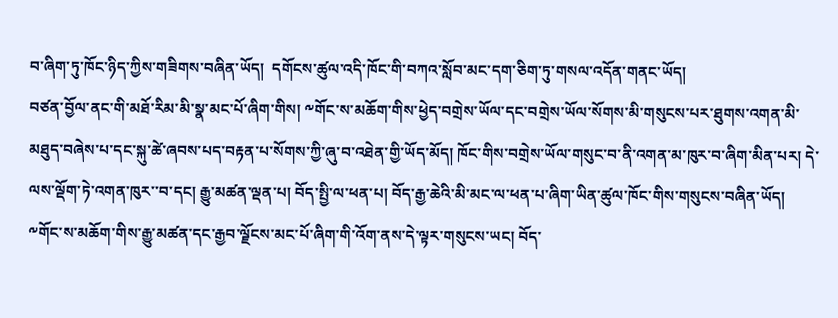བ་ཞིག་ཏུ་ཁོང་ཉིད་ཀྱིས་གཟིགས་བཞིན་ཡོད།  དགོངས་ཚུལ་འདི་ཁོང་གི་བཀའ་སློབ་མང་དག་ཅིག་ཏུ་གསལ་འདོན་གནང་ཡོད།
བཙན་བྱོལ་ནང་གི་མཐོ་རིམ་མི་སྣ་མང་པོ་ཞིག་གིས། ༸གོང་ས་མཆོག་གིས་ཕྱེད་བགྲེས་ཡོལ་དང་བགྲེས་ཡོལ་སོགས་མི་གསུངས་པར་ཐུགས་འགན་མི་མཐུད་བཞེས་པ་དང་སྐུ་ཚེ་ཞབས་པད་བརྟན་པ་སོགས་ཀྱི་ཞུ་བ་འཐེན་གྱི་ཡོད་མོད། ཁོང་གིས་བགྲེས་ཡོལ་གསུང་བ་ནི་འགན་མ་ཁུར་བ་ཞིག་མིན་པར། དེ་ལས་ལྡོག་ཏེ་འགན་ཁུར་་བ་དང། རྒྱུ་མཚན་ལྡན་པ། བོད་སྤྱི་ལ་ཕན་པ། བོད་རྒྱ་ཆེའི་མི་མང་ལ་ཕན་པ་ཞིག་ཡིན་ཚུལ་ཁོང་གིས་གསུངས་བཞིན་ཡོད།
༸གོང་ས་མཆོག་གིས་རྒྱུ་མཚན་དང་རྒྱབ་ལྗོངས་མང་པོ་ཞིག་གི་འོག་ནས་དེ་ལྟར་གསུངས་ཡང། བོད་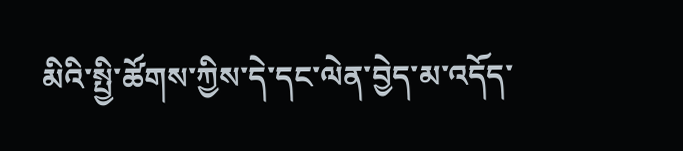མིའི་སྤྱི་ཚོགས་ཀྱིས་དེ་དང་ལེན་བྱེད་མ་འདོད་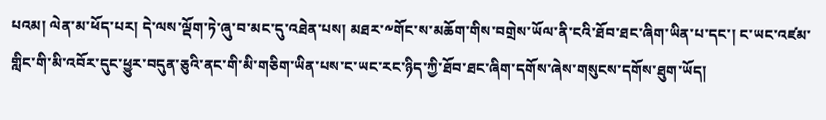པའམ། ལེན་མ་ཕོད་པར། དེ་ལས་ལྡོག་ཏེ་ཞུ་བ་མང་དུ་འཐེན་པས། མཐར་༸གོང་ས་མཆོག་གིས་བགྲེས་ཡོལ་ནི་ངའི་ཐོབ་ཐང་ཞིག་ཡིན་པ་དང་། ང་ཡང་འཛམ་གླིང་གི་མི་འབོར་དུང་ཕྱུར་བདུན་ཅུའི་ནང་གི་མི་གཅིག་ཡིན་པས་ང་ཡང་རང་ཉིད་ཀྱི་ཐོབ་ཐང་ཞིག་དགོས་ཞེས་གསུངས་དགོས་ཐུག་ཡོད།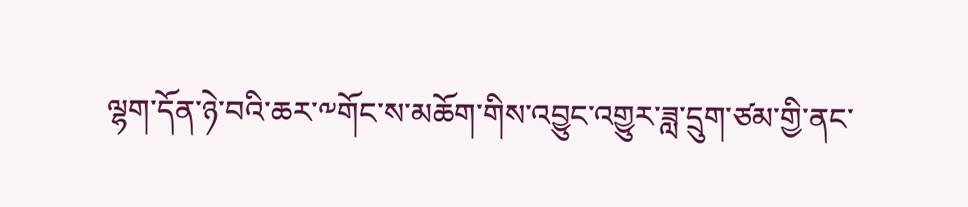ལྷག་དོན་ཉེ་བའི་ཆར་༸གོང་ས་མཆོག་གིས་འབྱུང་འགྱུར་ཟླ་དྲུག་ཙམ་གྱི་ནང་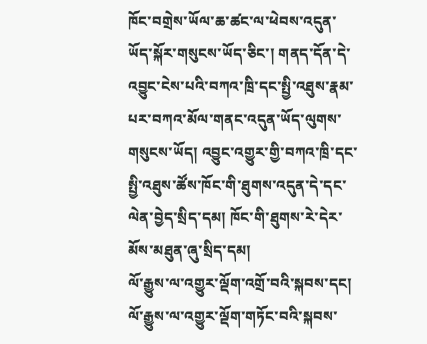ཁོང་བགྲེས་ཡོལ་ཆ་ཚང་ལ་ཕེབས་འདུན་ཡོད་སྐོར་གསུངས་ཡོད་ཅིང་། གནད་དོན་དེ་འབྱུང་ངེས་པའི་བཀའ་ཁྲི་དང་སྤྱི་འཐུས་རྣམ་པར་བཀའ་མོལ་གནང་འདུན་ཡོད་ལུགས་གསུངས་ཡོད། འབྱུང་འགྱུར་གྱི་བཀའ་ཁྲི་དང་སྤྱི་འཐུས་ཚོས་ཁོང་གི་ཐུགས་འདུན་དེ་དང་ལེན་བྱེད་སྲིད་དམ། ཁོང་གི་ཐུགས་རེ་དེར་མོས་མཐུན་ཞུ་སྲིད་དམ།
ལོ་རྒྱུས་ལ་འགྱུར་ལྡོག་འགྲོ་བའི་སྐབས་དང།  ལོ་རྒྱུས་ལ་འགྱུར་ལྡོག་གཏོང་བའི་སྐབས་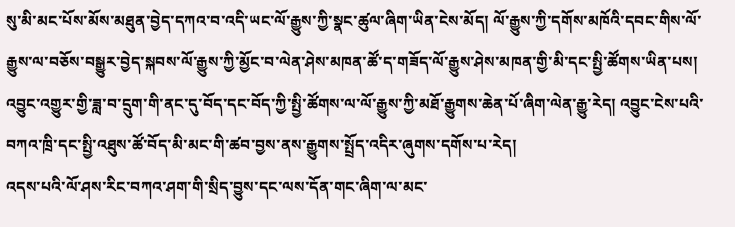སུ་མི་མང་པོས་མོས་མཐུན་བྱེད་དཀའ་བ་འདི་ཡང་ལོ་རྒྱུས་ཀྱི་སྣང་ཚུལ་ཞིག་ཡིན་ངེས་མོད། ལོ་རྒྱུས་ཀྱི་དགོས་མཁོའི་དབང་གིས་ལོ་རྒྱུས་ལ་བཅོས་བསྒྱུར་བྱེད་སྐབས་ལོ་རྒྱུས་ཀྱི་མྱོང་བ་ལེན་ཤེས་མཁན་ཚོ་ད་གཟོད་ལོ་རྒྱུས་ཤེས་མཁན་གྱི་མི་དང་སྤྱི་ཚོགས་ཡིན་པས། འབྱུང་འགྱུར་གྱི་ཟླ་བ་དྲུག་གི་ནང་དུ་བོད་དང་བོད་ཀྱི་སྤྱི་ཚོགས་ལ་ལོ་རྒྱུས་ཀྱི་མཐོ་རྒྱུགས་ཆེན་པོ་ཞིག་ལེན་རྒྱུ་རེད། འབྱུང་ངེས་པའི་བཀའ་ཁྲི་དང་སྤྱི་འཐུས་ཚོ་བོད་མི་མང་གི་ཚབ་བྱས་ནས་རྒྱུགས་སྤྲོད་འདིར་ཞུགས་དགོས་པ་རེད།
འདས་པའི་ལོ་ཤས་རིང་བཀའ་ཤག་གི་སྲིད་བྱུས་དང་ལས་དོན་གང་ཞིག་ལ་མང་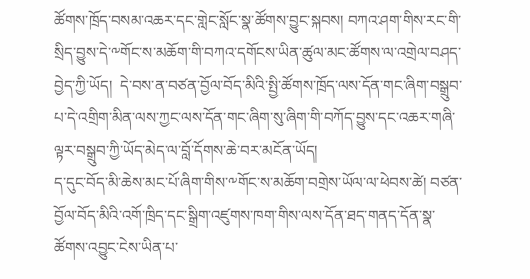ཚོགས་ཁྲོད་བསམ་འཆར་དང་གླེང་སློང་སྣ་ཚོགས་བྱུང་སྐབས། བཀའ་ཤག་གིས་རང་གི་སྲིད་བྱུས་དེ་༸གོང་ས་མཆོག་གི་བཀའ་དགོངས་ཡིན་ཚུལ་མང་ཚོགས་ལ་འགྲེལ་བཤད་བྱེད་ཀྱི་ཡོད།  དེ་བས་ན་བཙན་བྱོལ་བོད་མིའི་སྤྱི་ཚོགས་ཁྲོད་ལས་དོན་གང་ཞིག་བསྒྲུབ་པ་དེ་འགྲིག་མིན་ལས་ཀྱང་ལས་དོན་གང་ཞིག་སུ་ཞིག་གི་བཀོད་བྱུས་དང་འཆར་གཞི་ལྟར་བསྒྲུབ་ཀྱི་ཡོད་མེད་ལ་བློ་དོགས་ཆེ་བར་མངོན་ཡོད།
ད་དུང་བོད་མི་ཆེས་མང་པོ་ཞིག་གིས་༸གོང་ས་མཆོག་བགྲེས་ཡོལ་ལ་ཕེབས་ཚེ། བཙན་བྱོལ་བོད་མིའི་འགོ་ཁྲིད་དང་སྒྲིག་འཛུགས་ཁག་གིས་ལས་དོན་ཐད་གནད་དོན་སྣ་ཚོགས་འབྱུང་ངེས་ཡིན་པ་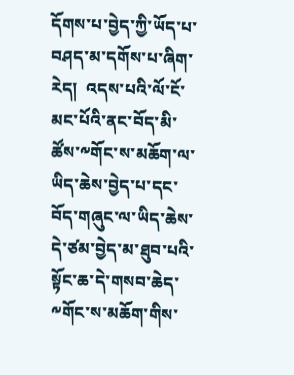དོགས་པ་བྱེད་ཀྱི་ཡོད་པ་བཤད་མ་དགོས་པ་ཞིག་རེད།  འདས་པའི་ལོ་ངོ་མང་པོའི་ནང་བོད་མི་ཚོས་༸གོང་ས་མཆོག་ལ་ཡིད་ཆེས་བྱེད་པ་དང་བོད་གཞུང་ལ་ཡིད་ཆེས་དེ་ཙམ་བྱེད་མ་ཐུབ་པའི་སྟོང་ཆ་དེ་གསབ་ཆེད་༸གོང་ས་མཆོག་གིས་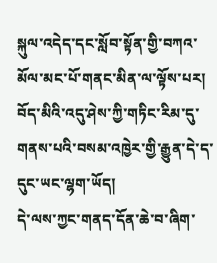སྐུལ་འདེད་དང་སློབ་སྟོན་གྱི་བཀའ་མོལ་མང་པོ་གནང་མིན་ལ་ལྟོས་པར། བོད་མིའི་འདུ་ཤེས་ཀྱི་གཏིང་རིམ་དུ་གནས་པའི་བསམ་འཁྱེར་གྱི་རྒྱུན་དེ་ད་དུང་ཡང་ལྷག་ཡོད།
དེ་ལས་ཀྱང་གནད་དོན་ཆེ་བ་ཞིག་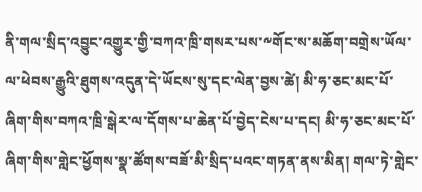ནི་གལ་སྲིད་འབྱུང་འགྱུར་གྱི་བཀའ་ཁྲི་གསར་པས་༸གོང་ས་མཆོག་བགྲེས་ཡོལ་ལ་ཕེབས་རྒྱུའི་ཐུགས་འདུན་དེ་ཡོངས་སུ་དང་ལེན་བྱས་ཚེ། མི་ཧ་ཅང་མང་པོ་ཞིག་གིས་བཀའ་ཁྲི་སྒེར་ལ་དོགས་པ་ཆེན་པོ་བྱེད་ངེས་པ་དང། མི་ཧ་ཅང་མང་པོ་ཞིག་གིས་གླེང་ཕྱོགས་སྣ་ཚོགས་བཟོ་མི་སྲིད་པའང་གཏན་ནས་མིན། གལ་ཏེ་གླེང་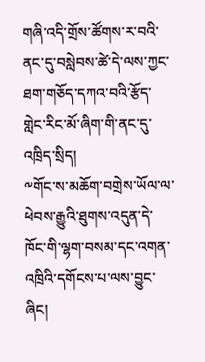གཞི་འདི་གྲོས་ཚོགས་ར་བའི་ནང་དུ་བསླེབས་ཚེ་དེ་ལས་ཀྱང་ཐག་གཅོད་དཀའ་བའི་རྩོད་གླེང་རིང་མོ་ཞིག་གི་ནང་དུ་འཁྲིད་སྲིད།
༸གོང་ས་མཆོག་བགྲེས་ཡོལ་ལ་ཕེབས་རྒྱུའི་ཐུགས་འདུན་དེ་ཁོང་གི་ལྷག་བསམ་དང་འགན་འཁྲིའི་དགོངས་པ་ལས་བྱུང་ཞིང།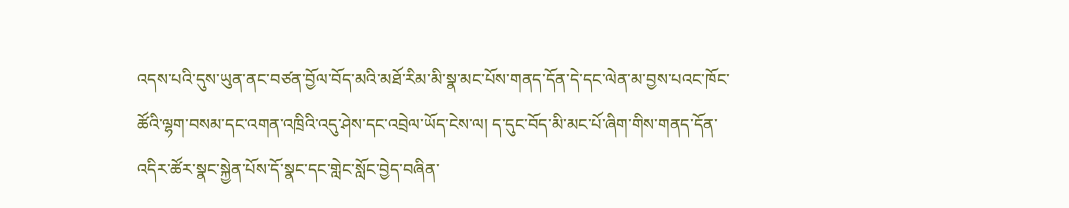འདས་པའི་དུས་ཡུན་ནང་བཙན་བྱོལ་བོད་མའི་མཐོ་རིམ་མི་སྣ་མང་པོས་གནད་དོན་དེ་དང་ལེན་མ་བྱས་པའང་ཁོང་ཚོའི་ལྷག་བསམ་དང་འགན་འཁྲིའི་འདུ་ཤེས་དང་འབྲེལ་ཡོད་ངེས་ལ། ད་དུང་བོད་མི་མང་པོ་ཞིག་གིས་གནད་དོན་འདིར་ཚོར་སྣང་སྐྱེན་པོས་དོ་སྣང་དང་གླེང་སློང་བྱེད་བཞིན་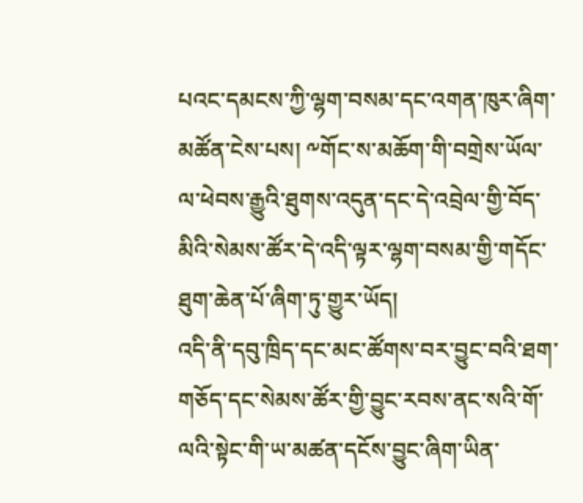པའང་དམངས་ཀྱི་ལྷག་བསམ་དང་འགན་ཁུར་ཞིག་མཚོན་ངེས་པས། ༸གོང་ས་མཆོག་གི་བགྲེས་ཡོལ་ལ་ཕེབས་རྒྱུའི་ཐུགས་འདུན་དང་དེ་འབྲེལ་གྱི་བོད་མིའི་སེམས་ཚོར་དེ་འདི་ལྟར་ལྷག་བསམ་གྱི་གདོང་ཐུག་ཆེན་པོ་ཞིག་ཏུ་གྱུར་ཡོད།
འདི་ནི་དབུ་ཁྲིད་དང་མང་ཚོགས་བར་བྱུང་བའི་ཐག་གཅོད་དང་སེམས་ཚོར་གྱི་བྱུང་རབས་ནང་སའི་གོ་ལའི་སྟེང་གི་ཡ་མཚན་དངོས་བྱུང་ཞིག་ཡིན་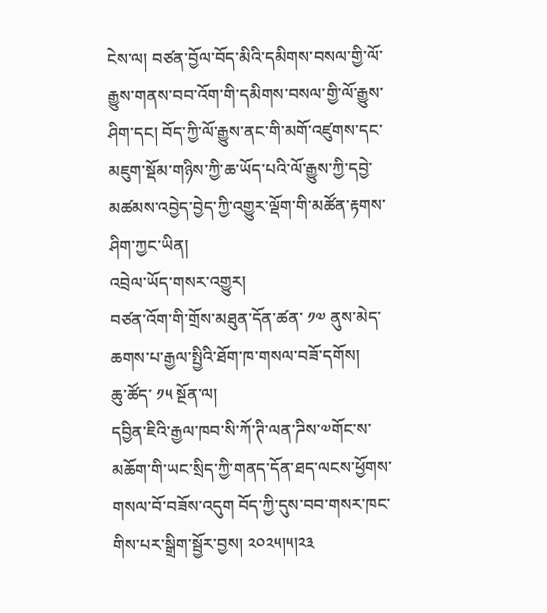ངེས་ལ། བཙན་བྱོལ་བོད་མིའི་དམིགས་བསལ་གྱི་ལོ་རྒྱུས་གནས་བབ་འོག་གི་དམིགས་བསལ་གྱི་ལོ་རྒྱུས་ཤིག་དང། བོད་ཀྱི་ལོ་རྒྱུས་ནང་གི་མགོ་འཛུགས་དང་མཇུག་སྡོམ་གཉིས་ཀྱི་ཆ་ཡོད་པའི་ལོ་རྒྱུས་ཀྱི་དབྱེ་མཚམས་འབྱེད་བྱེད་ཀྱི་འགྱུར་ལྡོག་གི་མཚོན་རྟགས་ཤིག་ཀྱང་ཡིན།
འབྲེལ་ཡོད་གསར་འགྱུར།
བཙན་འོག་གི་གྲོས་མཐུན་དོན་ཚན་ ༡༧ ནུས་མེད་ཆགས་པ་རྒྱལ་སྤྱིའི་ཐོག་ཁ་གསལ་བཟོ་དགོས།
ཆུ་ཚོད་ ༡༥ སྔོན་ལ།
དབྱིན་ཇིའི་རྒྱལ་ཁབ་སི་ཀོ་ཊི་ལན་ཌིས་༧གོང་ས་མཆོག་གི་ཡང་སྲིད་ཀྱི་གནད་དོན་ཐད་ལངས་ཕྱོགས་གསལ་བོ་བཟོས་འདུག བོད་ཀྱི་དུས་བབ་གསར་ཁང་གིས་པར་སྒྲིག་སྦྱོར་བྱས། ༢༠༢༥།༥།༢༣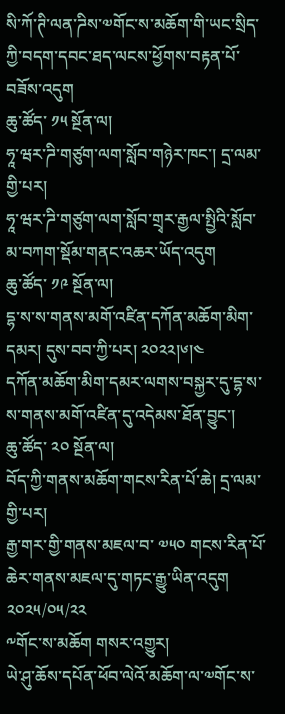སི་ཀོ་ཊི་ལན་ཌིས་༧གོང་ས་མཆོག་གི་ཡང་སྲིད་ཀྱི་བདག་དབང་ཐད་ལངས་ཕྱོགས་བརྟན་པོ་བཟོས་འདུག
ཆུ་ཚོད་ ༡༥ སྔོན་ལ།
ཧཱ་ཝར་ཌི་གཙུག་ལག་སློབ་གཉེར་ཁང་། དྲ་ལམ་གྱི་པར།
ཧཱ་ཝར་ཌི་གཙུག་ལག་སློབ་གྲྭར་རྒྱལ་སྤྱིའི་སློབ་མ་བཀག་སྡོམ་གནང་འཆར་ཡོད་འདུག
ཆུ་ཚོད་ ༡༩ སྔོན་ལ།
དྷ་ས་ས་གནས་མགོ་འཛིན་དཀོན་མཆོག་མིག་དམར། དུས་བབ་ཀྱི་པར། ༢༠༢༢།༦།༤
དཀོན་མཆོག་མིག་དམར་ལགས་བསྐྱར་དུ་དྷ་ས་ས་གནས་མགོ་འཛིན་དུ་འདེམས་ཐོན་བྱུང་།
ཆུ་ཚོད་ ༢༠ སྔོན་ལ།
བོད་ཀྱི་གནས་མཆོག་གངས་རིན་པོ་ཆེ། དྲ་ལམ་གྱི་པར།
རྒྱ་གར་གྱི་གནས་མཇལ་བ་ ༧༥༠ གངས་རིན་པོ་ཆེར་གནས་མཇལ་དུ་གཏང་རྒྱུ་ཡིན་འདུག
༢༠༢༥/༠༥/༢༢
༸གོང་ས་མཆོག གསར་འགྱུར།
ཡེ་ཤུ་ཆོས་དཔོན་ཕོབ་ལེའོ་མཆོག་ལ་༧གོང་ས་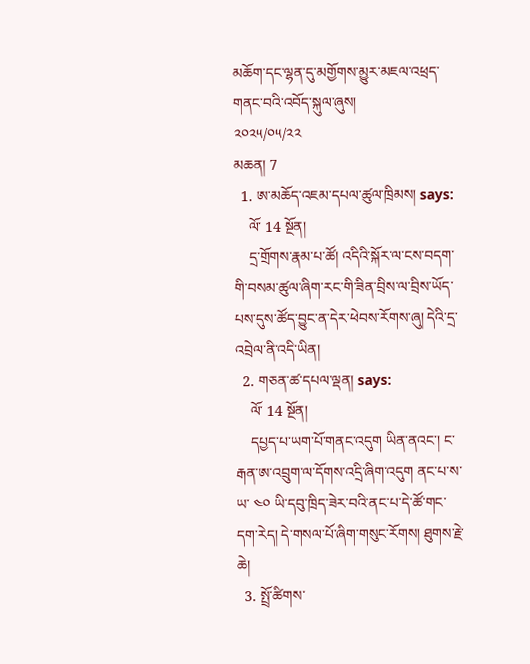མཆོག་དང་ལྷན་དུ་མགྱོགས་མྱུར་མཇལ་འཕྲད་གནང་བའི་འབོད་སྐུལ་ཞུས།
༢༠༢༥/༠༥/༢༢
མཆན། 7
  1. ཨ་མཆོད་འཇམ་དཔལ་ཚུལ་ཁྲིམས། says:
    ལོ་ 14 སྔོན།
    དྲ་གྲོགས་རྣམ་པ་ཚོ། འདིའི་སྐོར་ལ་ངས་བདག་གི་བསམ་ཚུལ་ཞིག་རང་གི་ཟིན་བྲིས་ལ་བྲིས་ཡོད་པས་དུས་ཚོད་བྱུང་ན་དེར་ཕེབས་རོགས་ཞུ། དེའི་དྲ་འབྲེལ་ནི་འདི་ཡིན།
  2. གཅན་ཚ་དཔལ་ལྡན། says:
    ལོ་ 14 སྔོན།
    དཔྱད་པ་ཡག་པོ་གནང་འདུག ཡིན་ནའང་། ང་རྒན་ཨ་འབྲུག་ལ་དོགས་འདྲི་ཞིག་འདུག ནང་པ་ས་ཡ་ ༤༠ ཡི་དབུ་ཁྲིད་ཟེར་བའི་ནང་པ་དེ་ཚོ་གང་དག་རེད། དེ་གསལ་པོ་ཞིག་གསུང་རོགས། ཐུགས་རྗེ་ཆེ།
  3. སྤྲོ་ཚིགས་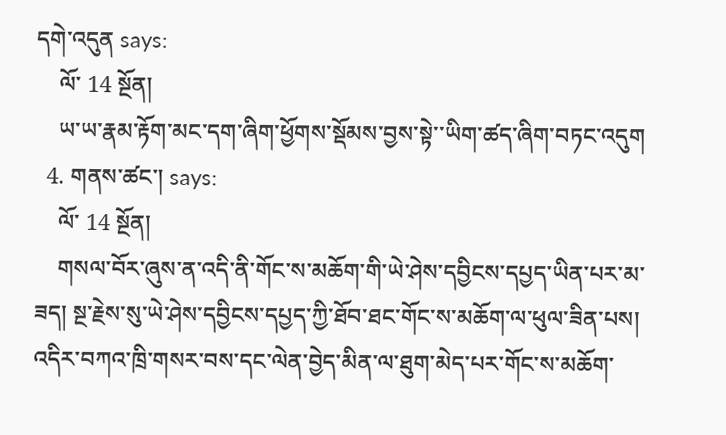དགེ་འདུན says:
    ལོ་ 14 སྔོན།
    ཡ་ཡ་རྣམ་རྟོག་མང་དག་ཞིག་ཕྱོགས་སྡོམས་བྱས་སྟེ་་ཡིག་ཚད་ཞིག་བཏང་འདུག
  4. གནས་ཚང་། says:
    ལོ་ 14 སྔོན།
    གསལ་བོར་ཞུས་ན་འདི་ནི་གོང་ས་མཆོག་གི་ཡེ་ཤེས་དབྱིངས་དཔྱད་ཡིན་པར་མ་ཟད། སྔ་རྗེས་སུ་ཡེ་ཤེས་དབྱིངས་དཔྱད་ཀྱི་ཐོབ་ཐང་གོང་ས་མཆོག་ལ་ཕུལ་ཟིན་པས། འདིར་བཀའ་ཁྲི་གསར་བས་དང་ལེན་བྱེད་མིན་ལ་ཐུག་མེད་པར་གོང་ས་མཆོག་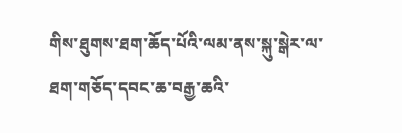གིས་ཐུགས་ཐག་ཆོད་པོའི་ལམ་ནས་སྐུ་སྒེར་ལ་ཐག་གཅོད་དབང་ཆ་བརྒྱ་ཆའི་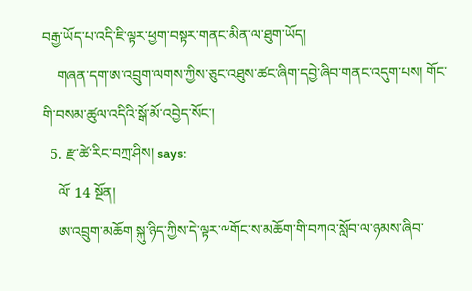བརྒྱ་ཡོད་པ་འདི་ཇི་ལྟར་ཕྱག་བསྟར་གནང་མིན་ལ་ཐུག་ཡོད།
    གཞན་དག་ཨ་འབྲུག་ལགས་ཀྱིས་ཅུང་འཐུས་ཚང་ཞིག་དབྱེ་ཞིབ་གནང་འདུག་པས། གོང་གི་བསམ་ཚུལ་འདིའི་སྒོ་མོ་འབྱེད་སོང་།
  5. རྫ་ཚེ་རིང་བཀྲ་ཤིས། says:
    ལོ་ 14 སྔོན།
    ཨ་འབྲུག་མཆོག སྐུ་ཉིད་ཀྱིས་དེ་ལྟར་༸གོང་ས་མཆོག་གི་བཀའ་སློབ་ལ་ཉམས་ཞིབ་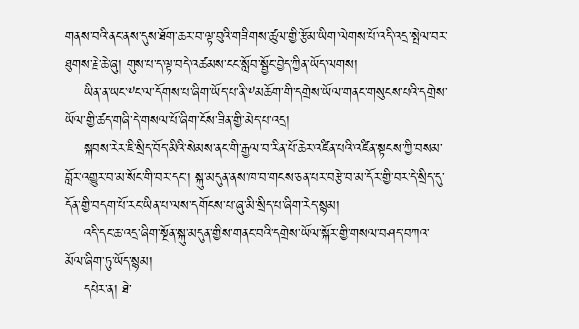གནས་བའི་ནང་ནས་དུས་ཐོག་ཆར་བ་ལྟ་བུའི་གཟིགས་ཚུལ་གྱི་རྩོམ་ཡིག་ལེགས་པོ་འདི་འདྲ་སྤེལ་བར་ཐུགས་རྗེ་ཆེ་ཞུ། གུས་པ་ད་ལྟ་བདེ་འཚམས་ངང་སློབ་སྦྱོང་བྱེད་ཀྱིན་ཡོད་ལགས།
    ཡིན་ན་ཡང་༸ང་ལ་དོགས་པ་ཞིག་ཡོད་པ་ནི་༸མཆོག་གི་དགྲེས་ཡོལ་གནང་གསུངས་པའི་དགྲེས་ཡོལ་གྱི་ཚད་གཞི་དེ་གསལ་པོ་ཞིག་ངོས་ཟིན་གྱི་མེད་པ་འདྲ།
    སྐབས་རེར་ཇི་སྲིད་བོད་མིའི་སེམས་ནང་གི་རྒྱལ་བ་རིན་པོ་ཆེར་འཛིན་པའི་འཛིན་སྟངས་ཀྱི་བསམ་བློར་འགྱུར་བ་མ་སོང་གི་བར་དང་། སྐུ་མདུན་ནས་ཁ་བ་གངས་ཅན་པར་བརྩེ་བ་མ་དོར་གྱི་བར་དེ་སྲིད་དུ་དོན་གྱི་བདག་པོ་རང་ཡིན་པ་ལས་དགོངས་པ་ཞུ་མི་སྲིད་པ་ཞིག་རེད་སྙམ།
    འདི་དང་ཆ་འདྲ་ཞིག་སྔོན་སྐུ་མདུན་གྱིས་གནང་བའི་དགྲེས་ཡོལ་སྐོར་གྱི་གསལ་བཤད་བཀའ་མོལ་ཞིག་ཏུ་ཡོད་སྙམ།
    དཔེར་ན། ཐེ་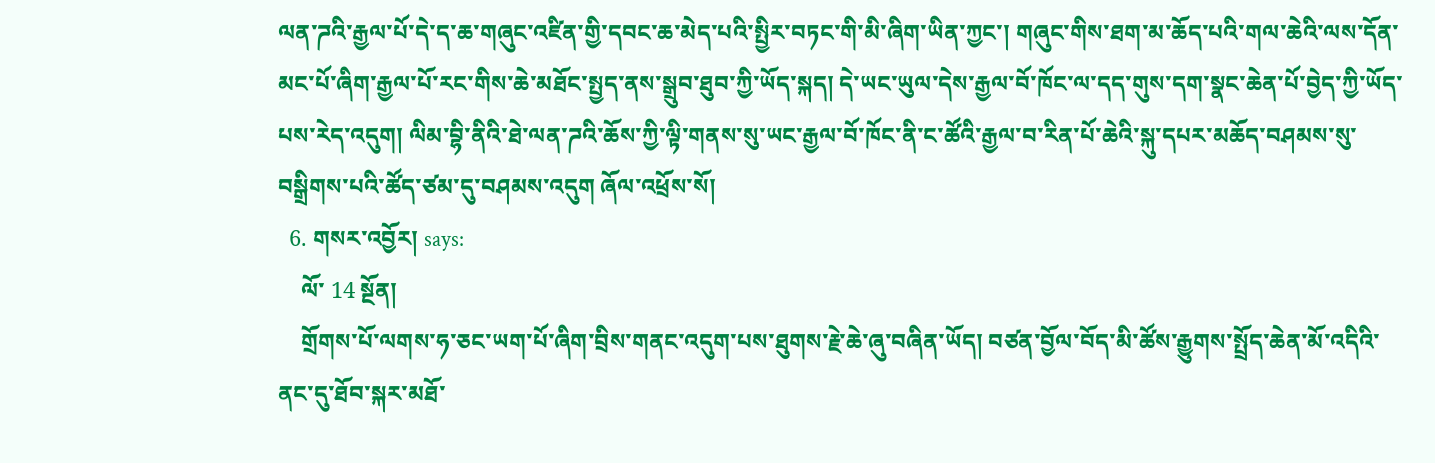ལན་ཌའི་རྒྱལ་པོ་དེ་ད་ཆ་གཞུང་འཛིན་གྱི་དབང་ཆ་མེད་པའི་སྤྱིར་བཏང་གི་མི་ཞིག་ཡིན་ཀྱང་། གཞུང་གིས་ཐག་མ་ཆོད་པའི་གལ་ཆེའི་ལས་དོན་མང་པོ་ཞིག་རྒྱལ་པོ་རང་གིས་ཆེ་མཐོང་སྤྱད་ནས་སྒྲུབ་ཐུབ་ཀྱི་ཡོད་སྐད། དེ་ཡང་ཡུལ་དེས་རྒྱལ་བོ་ཁོང་ལ་དད་གུས་དག་སྣང་ཆེན་པོ་བྱེད་ཀྱི་ཡོད་པས་རེད་འདུག། ལིམ་བྷི་ནིའི་ཐེ་ལན་ཌའི་ཆོས་ཀྱི་ལྟི་གནས་སུ་ཡང་རྒྱལ་བོ་ཁོང་ནི་ང་ཚོའི་རྒྱལ་བ་རིན་པོ་ཆེའི་སྐུ་དཔར་མཆོད་བཤམས་སུ་བསྒྲིགས་པའི་ཚོད་ཙམ་དུ་བཤམས་འདུག ཞོལ་འཕྲོས་སོ།
  6. གསར་འབྱོར། says:
    ལོ་ 14 སྔོན།
    གྲོགས་པོ་ལགས་ཧ་ཅང་ཡག་པོ་ཞིག་བྲིས་གནང་འདུག་པས་ཐུགས་རྗེ་ཆེ་ཞུ་བཞིན་ཡོད། བཙན་བྱོལ་བོད་མི་ཚོས་རྒྱུགས་སྤྲོད་ཆེན་མོ་འདིའི་ནང་དུ་ཐོབ་སྐར་མཐོ་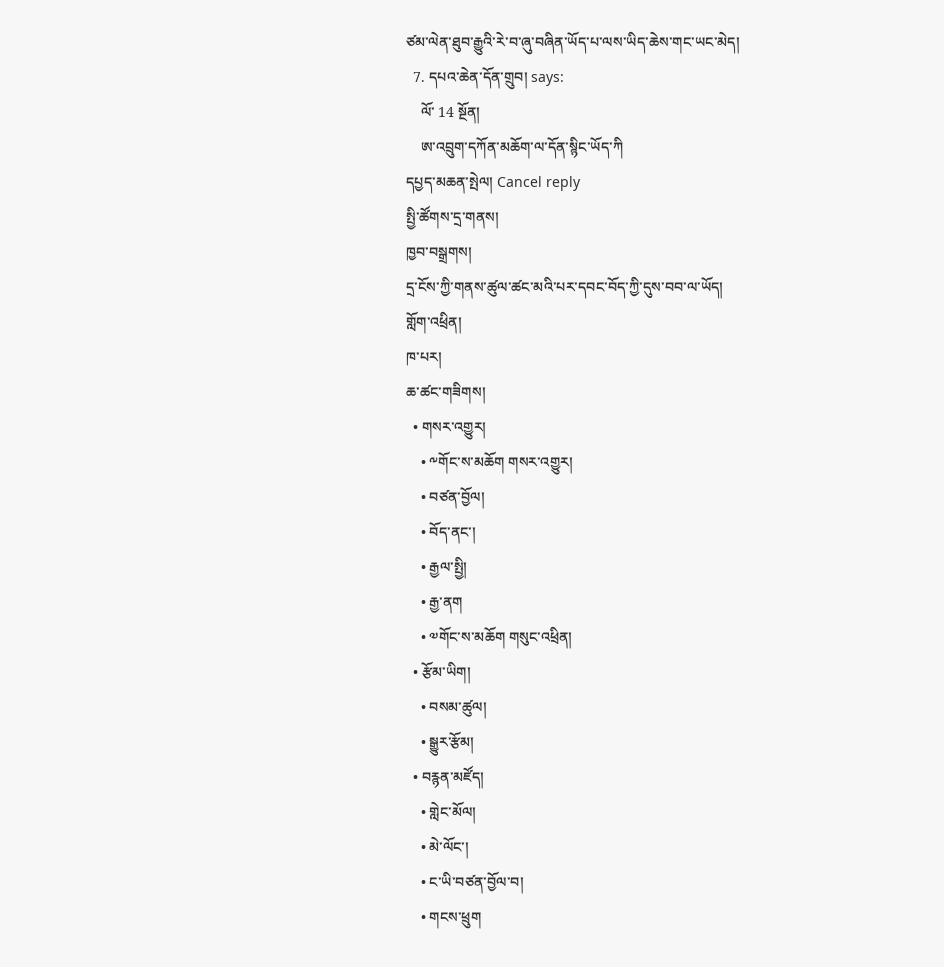ཙམ་ལེན་ཐུབ་རྒྱུའི་རེ་བ་ཞུ་བཞིན་ཡོད་པ་ལས་ཡིད་ཆེས་གང་ཡང་མེད།
  7. དཔའ་ཆེན་དོན་གྲུབ། says:
    ལོ་ 14 སྔོན།
    ཨ་འབྲུག་དཀོན་མཆོག་ལ་དོན་སྙིང་ཡོད་ཀི
དཔྱད་མཆན་སྤེལ། Cancel reply
སྤྱི་ཚོགས་དྲ་གནས།
ཁྱབ་བསྒྲགས།
དྲ་ངོས་ཀྱི་གནས་ཚུལ་ཚང་མའི་པར་དབང་བོད་ཀྱི་དུས་བབ་ལ་ཡོད།
གློག་འཕྲིན།
ཁ་པར།
ཆ་ཚང་གཟིགས།
  • གསར་འགྱུར།
    • ༸གོང་ས་མཆོག གསར་འགྱུར།
    • བཙན་བྱོལ།
    • བོད་ནང་།
    • རྒྱལ་སྤྱི།
    • རྒྱ་ནག
    • ༧གོང་ས་མཆོག གསུང་འཕྲིན།
  • རྩོམ་ཡིག།
    • བསམ་ཚུལ།
    • སྒྱུར་རྩོམ།
  • བརྙན་མཛོད།
    • གླེང་མོལ།
    • མེ་ལོང་།
    • ང་ཡི་བཙན་བྱོལ་བ།
    • གངས་ཕྲུག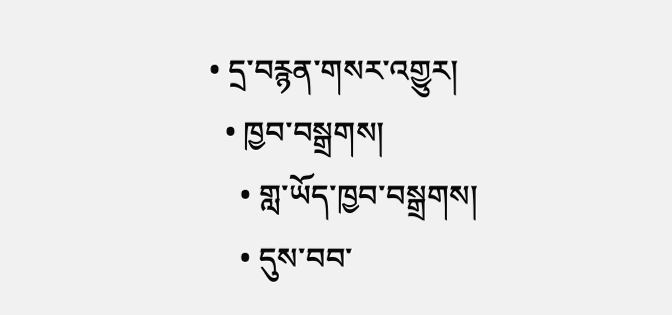• དྲ་བརྙན་གསར་འགྱུར།
  • ཁྱབ་བསྒྲགས།
    • གླ་ཡོད་ཁྱབ་བསྒྲགས།
    • དུས་བབ་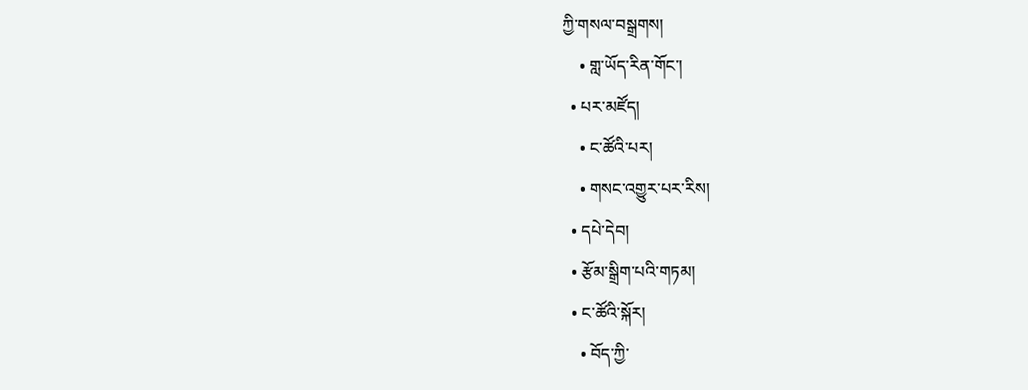ཀྱི་གསལ་བསྒྲགས།
    • གླ་ཡོད་རིན་གོང་།
  • པར་མཛོད།
    • ང་ཚོའི་པར།
    • གསང་འགྱུར་པར་རིས།
  • དཔེ་དེབ།
  • རྩོམ་སྒྲིག་པའི་གཏམ།
  • ང་ཚོའི་སྐོར།
    • བོད་ཀྱི་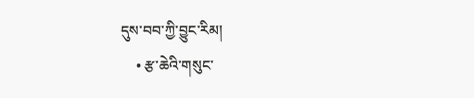དུས་བབ་ཀྱི་བྱུང་རིམ།
    • རྩ་ཆེའི་གསུང་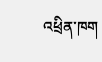འཕྲིན་ཁག